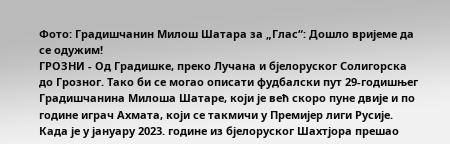Фото: Градишчанин Милош Шатара за „Глас“: Дошло вријеме да се одужим!
ГРОЗНИ - Од Градишке, преко Лучана и бјелоруског Солигорска до Грозног. Тако би се могао описати фудбалски пут 29-годишњег Градишчанина Милоша Шатаре, који је већ скоро пуне двије и по године играч Ахмата, који се такмичи у Премијер лиги Русије.
Када је у јануару 2023. године из бјелоруског Шахтјора прешао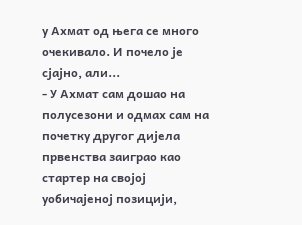у Ахмат од њега се много очекивало. И почело је сјајно, али...
- У Ахмат сам дошао на полусезони и одмах сам на почетку другог дијела првенства заиграо као стартер на својој уобичајеној позицији,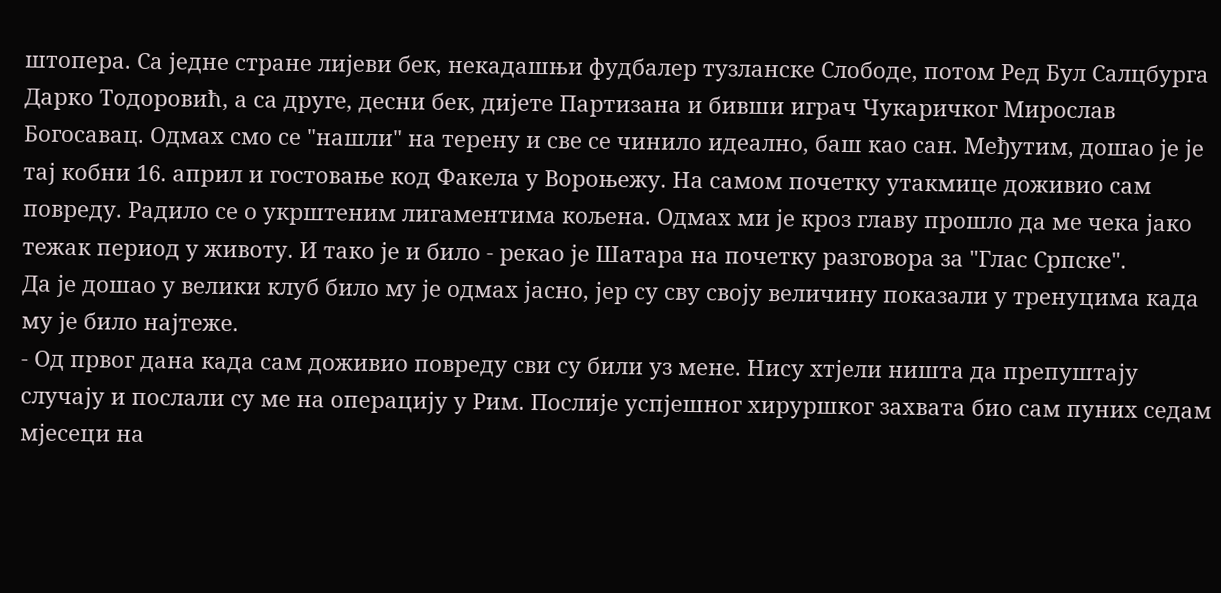штопера. Са једне стране лијеви бек, некадашњи фудбалер тузланске Слободе, потом Ред Бул Салцбурга Дарко Тодоровић, а са друге, десни бек, дијете Партизана и бивши играч Чукаричког Мирослав Богосавац. Одмах смо се "нашли" на терену и све се чинило идеално, баш као сан. Међутим, дошао је је тај кобни 16. април и гостовање код Факела у Вороњежу. На самом почетку утакмице доживио сам повреду. Радило се о укрштеним лигаментима кољена. Одмах ми је кроз главу прошло да ме чека јако тежак период у животу. И тако је и било - рекао је Шатара на почетку разговора за "Глас Српске".
Да је дошао у велики клуб било му је одмах јасно, јер су сву своју величину показали у тренуцима када му је било најтеже.
- Од првог дана када сам доживио повреду сви су били уз мене. Нису хтјели ништа да препуштају случају и послали су ме на операцију у Рим. Послије успјешног хируршког захвата био сам пуних седам мјесеци на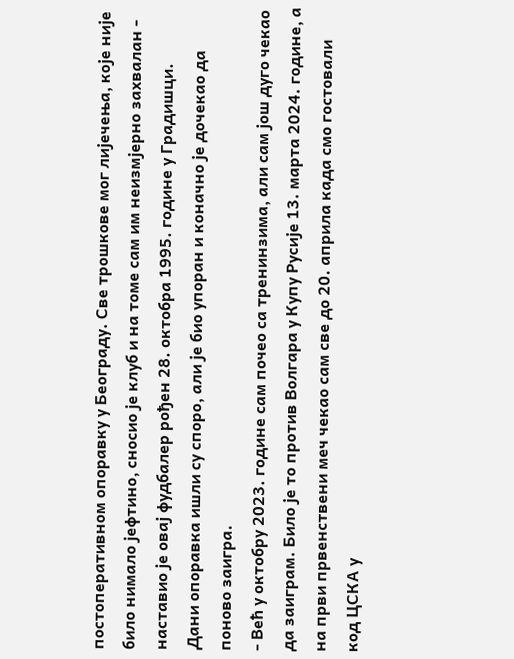постоперативном опоравку у Београду. Све трошкове мог лијечења, које није било нимало јефтино, сносио је клуб и на томе сам им неизмјерно захвалан - наставио је овај фудбалер рођен 28. октобра 1995. године у Градишци.
Дани опоравка ишли су споро, али је био упоран и коначно је дочекао да поново заигра.
- Већ у октобру 2023. године сам почео са тренинзима, али сам још дуго чекао да заиграм. Било је то против Волгара у Купу Русије 13. марта 2024. године, а на први првенствени меч чекао сам све до 20. априла када смо гостовали код ЦСКА у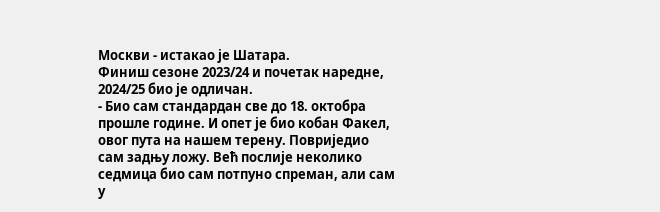Москви - истакао је Шатара.
Финиш сезоне 2023/24 и почетак наредне, 2024/25 био је одличан.
- Био сам стандардан све до 18. октобра прошле године. И опет је био кобан Факел, овог пута на нашем терену. Повриједио сам задњу ложу. Већ послије неколико седмица био сам потпуно спреман, али сам у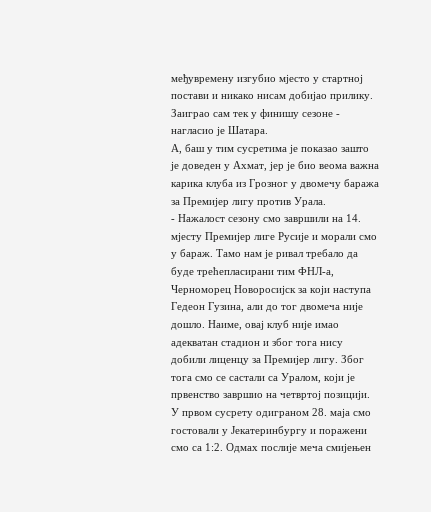међувремену изгубио мјесто у стартној постави и никако нисам добијао прилику. Заиграо сам тек у финишу сезоне - нагласио је Шатара.
А, баш у тим сусретима је показао зашто је доведен у Ахмат, јер је био веома важна карика клуба из Грозног у двомечу баража за Премијер лигу против Урала.
- Нажалост сезону смо завршили на 14. мјесту Премијер лиге Русије и морали смо у бараж. Тамо нам је ривал требало да буде трећепласирани тим ФНЛ-а, Черноморец Новоросијск за који наступа Гедеон Гузина, али до тог двомеча није дошло. Наиме, овај клуб није имао адекватан стадион и због тога нису добили лиценцу за Премијер лигу. Због тога смо се састали са Уралом, који је првенство завршио на четвртој позицији. У првом сусрету одиграном 28. маја смо гостовали у Јекатеринбургу и поражени смо са 1:2. Одмах послије меча смијењен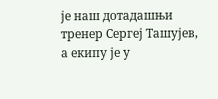је наш дотадашњи тренер Сергеј Ташујев, а екипу је у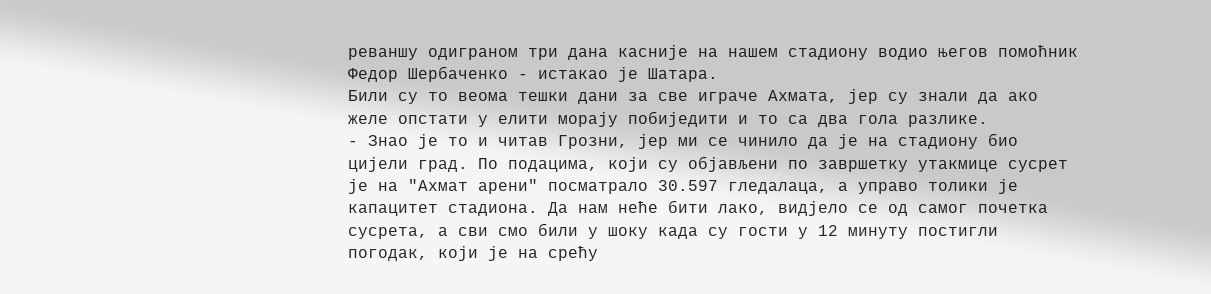реваншу одиграном три дана касније на нашем стадиону водио његов помоћник Федор Шербаченко - истакао је Шатара.
Били су то веома тешки дани за све играче Ахмата, јер су знали да ако желе опстати у елити морају побиједити и то са два гола разлике.
- Знао је то и читав Грозни, јер ми се чинило да је на стадиону био цијели град. По подацима, који су објављени по завршетку утакмице сусрет је на "Ахмат арени" посматрало 30.597 гледалаца, а управо толики је капацитет стадиона. Да нам неће бити лако, видјело се од самог почетка сусрета, а сви смо били у шоку када су гости у 12 минуту постигли погодак, који је на срећу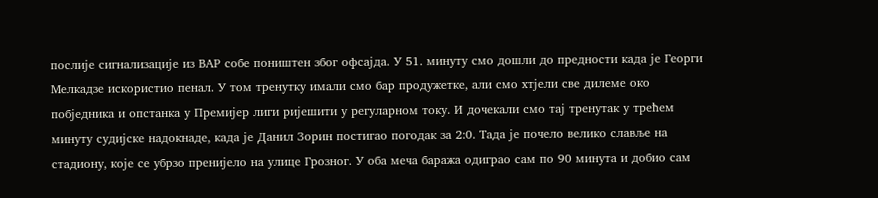послије сигнализације из ВАР собе поништен због офсајда. У 51. минуту смо дошли до предности када је Георги Мелкадзе искористио пенал. У том тренутку имали смо бар продужетке, али смо хтјели све дилеме око побједника и опстанка у Премијер лиги ријешити у регуларном току. И дочекали смо тај тренутак у трећем минуту судијске надокнаде, када је Данил Зорин постигао погодак за 2:0. Тада је почело велико славље на стадиону, које се убрзо пренијело на улице Грозног. У оба меча баража одиграо сам по 90 минута и добио сам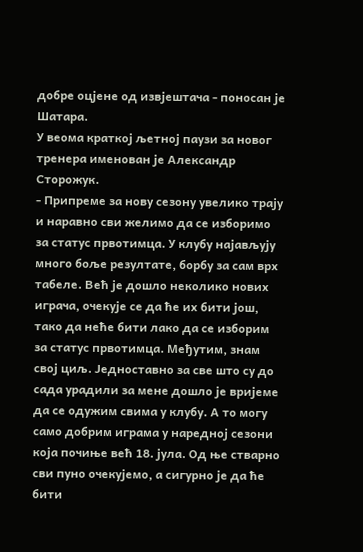добре оцјене од извјештача - поносан је Шатара.
У веома краткој љетној паузи за новог тренера именован је Александр Сторожук.
- Припреме за нову сезону увелико трају и наравно сви желимо да се изборимо за статус првотимца. У клубу најављују много боље резултате, борбу за сам врх табеле. Већ је дошло неколико нових играча, очекује се да ће их бити још, тако да неће бити лако да се изборим за статус првотимца. Међутим, знам свој циљ. Једноставно за све што су до сада урадили за мене дошло је вријеме да се одужим свима у клубу. А то могу само добрим играма у наредној сезони која почиње већ 18. јула. Од ње стварно сви пуно очекујемо, а сигурно је да ће бити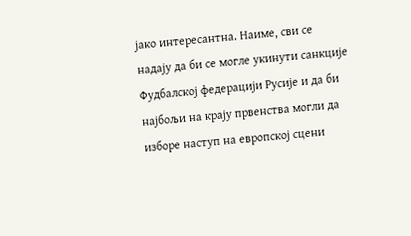јако интересантна. Наиме, сви се надају да би се могле укинути санкције Фудбалској федерацији Русије и да би најбољи на крају првенства могли да изборе наступ на европској сцени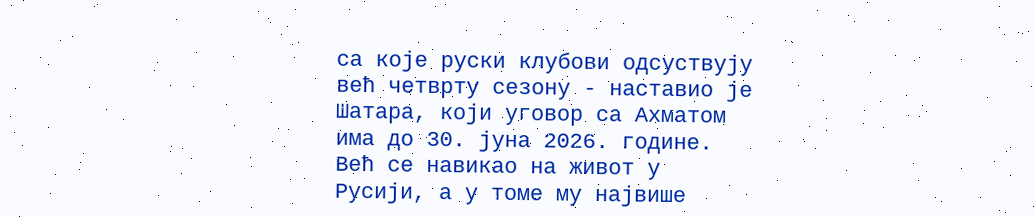са које руски клубови одсуствују већ четврту сезону - наставио је Шатара, који уговор са Ахматом има до 30. јуна 2026. године.
Већ се навикао на живот у Русији, а у томе му највише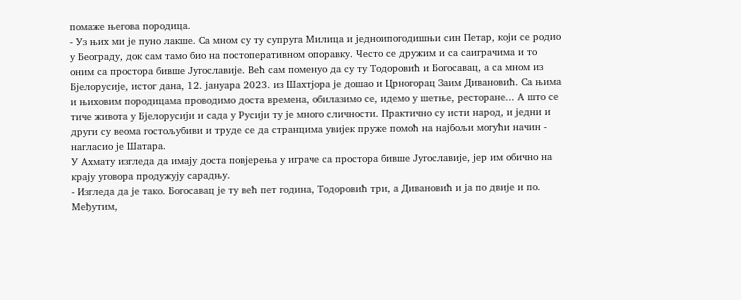помаже његова породица.
- Уз њих ми је пуно лакше. Са мном су ту супруга Милица и једноипогодишњи син Петар, који се родио у Београду, док сам тамо био на постоперативном опоравку. Често се дружим и са саиграчима и то оним са простора бивше Југославије. Већ сам поменуо да су ту Тодоровић и Богосавац, а са мном из Бјелорусије, истог дана, 12. јануара 2023. из Шахтјора је дошао и Црногорац Заим Дивановић. Са њима и њиховим породицама проводимо доста времена, обилазимо се, идемо у шетње, ресторане... А што се тиче живота у Бјелорусији и сада у Русији ту је много сличности. Практично су исти народ, и једни и други су веома гостољубиви и труде се да странцима увијек пруже помоћ на најбољи могући начин - нагласио је Шатара.
У Ахмату изгледа да имају доста повјерења у играче са простора бивше Југославије, јер им обично на крају уговора продужују сарадњу.
- Изгледа да је тако. Богосавац је ту већ пет година, Тодоровић три, а Дивановић и ја по двије и по. Међутим,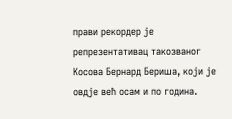прави рекордер је репрезентативац такозваног Косова Бернард Бериша, који је овдје већ осам и по година.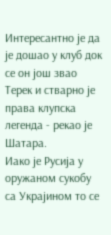Интересантно је да је дошао у клуб док се он још звао Терек и стварно је права клупска легенда - рекао је Шатара.
Иако је Русија у оружаном сукобу са Украјином то се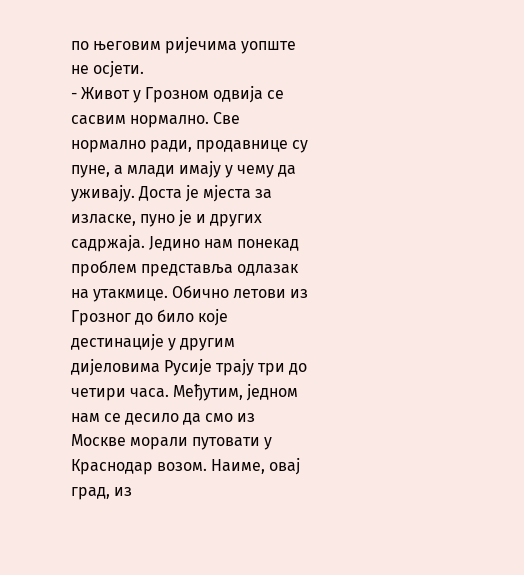по његовим ријечима уопште не осјети.
- Живот у Грозном одвија се сасвим нормално. Све нормално ради, продавнице су пуне, а млади имају у чему да уживају. Доста је мјеста за изласке, пуно је и других садржаја. Једино нам понекад проблем представља одлазак на утакмице. Обично летови из Грозног до било које дестинације у другим дијеловима Русије трају три до четири часа. Међутим, једном нам се десило да смо из Москве морали путовати у Краснодар возом. Наиме, овај град, из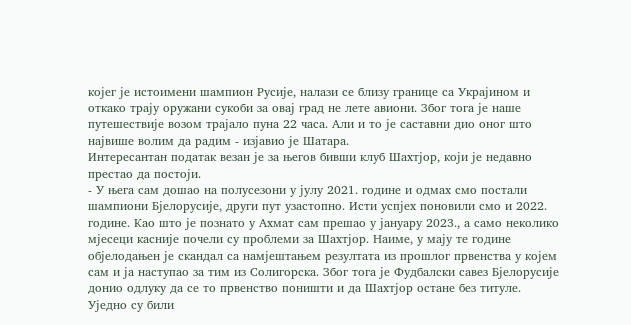којег је истоимени шампион Русије, налази се близу границе са Украјином и откако трају оружани сукоби за овај град не лете авиони. Због тога је наше путешествије возом трајало пуна 22 часа. Али и то је саставни дио оног што највише волим да радим - изјавио је Шатара.
Интересантан податак везан је за његов бивши клуб Шахтјор, који је недавно престао да постоји.
- У њега сам дошао на полусезони у јулу 2021. године и одмах смо постали шампиони Бјелорусије, други пут узастопно. Исти успјех поновили смо и 2022. године. Као што је познато у Ахмат сам прешао у јануару 2023., а само неколико мјесеци касније почели су проблеми за Шахтјор. Наиме, у мају те године објелодањен је скандал са намјештањем резултата из прошлог првенства у којем сам и ја наступао за тим из Солигорска. Због тога је Фудбалски савез Бјелорусије донио одлуку да се то првенство поништи и да Шахтјор остане без титуле. Уједно су били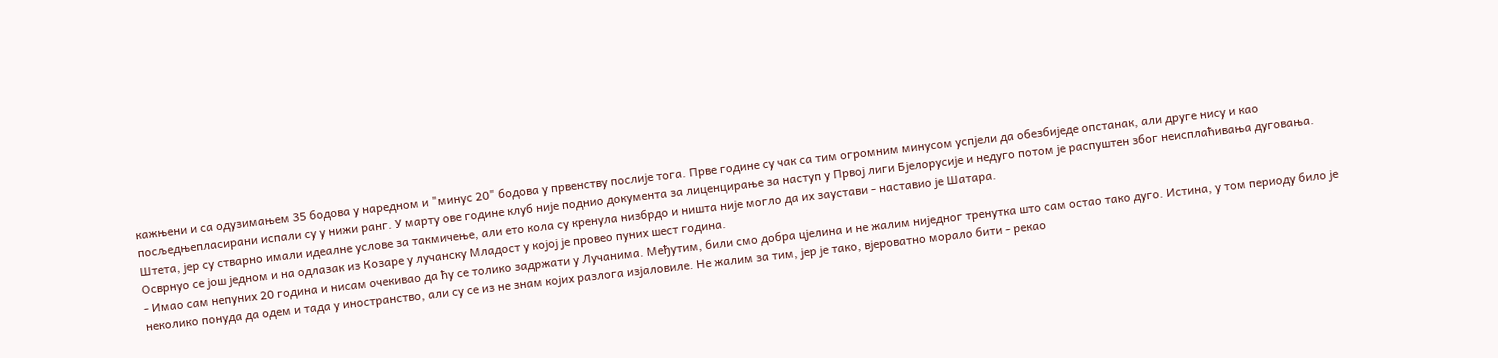кажњени и са одузимањем 35 бодова у наредном и "минус 20" бодова у првенству послије тога. Прве године су чак са тим огромним минусом успјели да обезбиједе опстанак, али друге нису и као посљедњепласирани испали су у нижи ранг. У марту ове године клуб није поднио документа за лиценцирање за наступ у Првој лиги Бјелорусије и недуго потом је распуштен због неисплаћивања дуговања. Штета, јер су стварно имали идеалне услове за такмичење, али ето кола су кренула низбрдо и ништа није могло да их заустави - наставио је Шатара.
Осврнуо се још једном и на одлазак из Козаре у лучанску Младост у којој је провео пуних шест година.
- Имао сам непуних 20 година и нисам очекивао да ћу се толико задржати у Лучанима. Међутим, били смо добра цјелина и не жалим ниједног тренутка што сам остао тако дуго. Истина, у том периоду било је неколико понуда да одем и тада у иностранство, али су се из не знам којих разлога изјаловиле. Не жалим за тим, јер је тако, вјероватно морало бити - рекао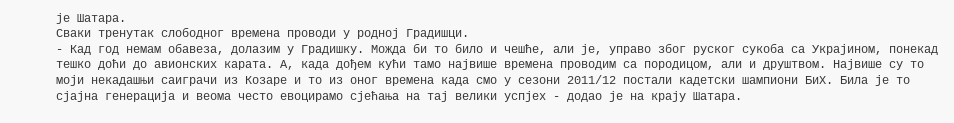је Шатара.
Сваки тренутак слободног времена проводи у родној Градишци.
- Кад год немам обавеза, долазим у Градишку. Можда би то било и чешће, али је, управо због руског сукоба са Украјином, понекад тешко доћи до авионских карата. А, када дођем кући тамо највише времена проводим са породицом, али и друштвом. Највише су то моји некадашњи саиграчи из Козаре и то из оног времена када смо у сезони 2011/12 постали кадетски шампиони БиХ. Била је то сјајна генерација и веома често евоцирамо сјећања на тај велики успјех - додао је на крају Шатара.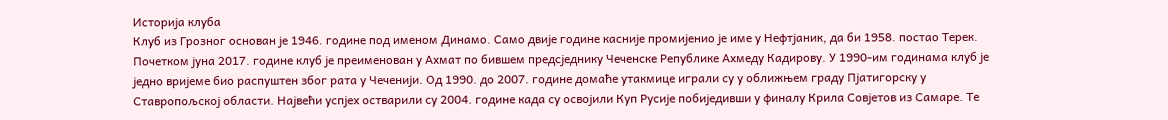Историја клуба
Клуб из Грозног основан је 1946. године под именом Динамо. Само двије године касније промијенио је име у Нефтјаник, да би 1958. постао Терек. Почетком јуна 2017. године клуб је преименован у Ахмат по бившем предсједнику Чеченске Републике Ахмеду Кадирову. У 1990-им годинама клуб је једно вријеме био распуштен због рата у Чеченији. Од 1990. до 2007. године домаће утакмице играли су у оближњем граду Пјатигорску у Ставропољској области. Највећи успјех остварили су 2004. године када су освојили Куп Русије побиједивши у финалу Крила Совјетов из Самаре. Те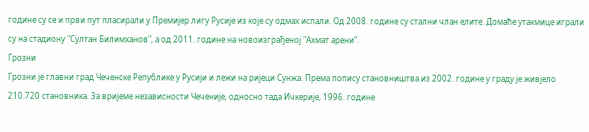године су се и први пут пласирали у Премијер лигу Русије из које су одмах испали. Од 2008. године су стални члан елите. Домаће утакмице играли су на стадиону "Султан Билимханов", а од 2011. године на новоизграђеној "Ахмат арени".
Грозни
Грозни је главни град Чеченске Републике у Русији и лежи на ријеци Сунжа. Према попису становништва из 2002. године у граду је живјело 210.720 становника. За вријеме независности Чеченије, односно тада Ичкерије, 1996. године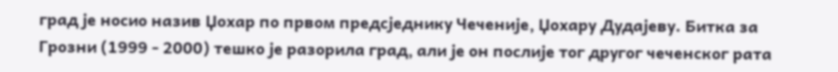град је носио назив Џохар по првом предсједнику Чеченије, Џохару Дудајеву. Битка за Грозни (1999 - 2000) тешко је разорила град, али је он послије тог другог чеченског рата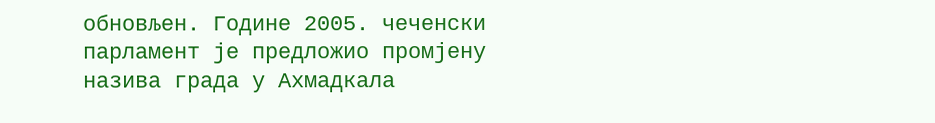обновљен. Године 2005. чеченски парламент је предложио промјену назива града у Ахмадкала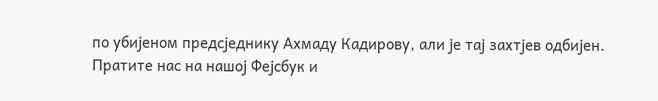по убијеном предсједнику Ахмаду Кадирову, али је тај захтјев одбијен.
Пратите нас на нашој Фејсбук и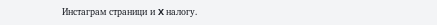Инстаграм страници и X налогу.